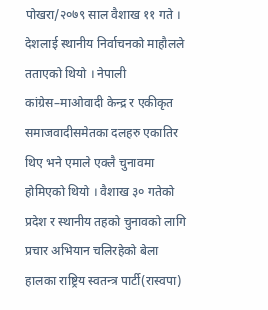पोखरा/२०७९ साल वैशाख ११ गते । देशलाई स्थानीय निर्वाचनको माहौलले तताएको थियो । नेपाली कांग्रेस–माओवादी केन्द्र र एकीकृत समाजवादीसमेतका दलहरु एकातिर थिए भने एमाले एक्लै चुनावमा होमिएको थियो । वैशाख ३० गतेको प्रदेश र स्थानीय तहको चुनावको लागि प्रचार अभियान चलिरहेको बेला हालका राष्ट्रिय स्वतन्त्र पार्टी(रास्वपा)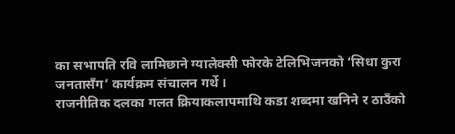का सभापति रवि लामिछाने ग्यालेक्सी फोरके टेलिभिजनको ‘सिधा कुरा जनतासँग’ कार्यक्रम संचालन गर्थे ।
राजनीतिक दलका गलत क्रियाकलापमाथि कडा शब्दमा खनिने र ठाउँको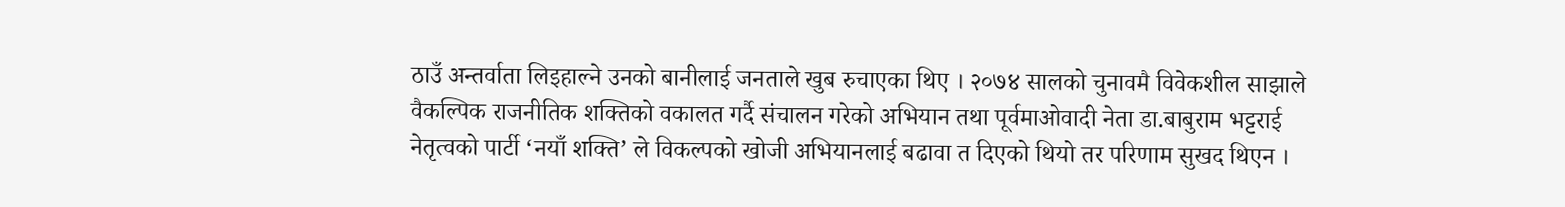ठाउँ अन्तर्वाता लिइहाल्ने उनको बानीलाई जनताले खुब रुचाएका थिए । २०७४ सालको चुनावमै विवेकशील साझाले वैकल्पिक राजनीतिक शक्तिको वकालत गर्दै संचालन गरेको अभियान तथा पूर्वमाओवादी नेता डा.बाबुराम भट्टराई नेतृत्वको पार्टी ‘नयाँ शक्ति’ ले विकल्पको खोजी अभियानलाई बढावा त दिएको थियो तर परिणाम सुखद थिएन ।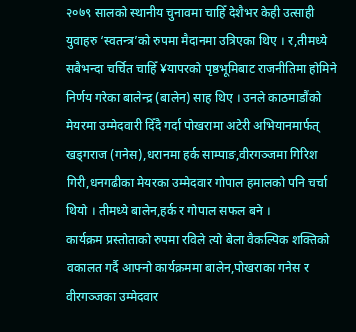२०७९ सालको स्थानीय चुनावमा चाहिँ देशैभर केही उत्साही युवाहरु ‘स्वतन्त्र’को रुपमा मैदानमा उत्रिएका थिए । र,तीमध्ये सबैभन्दा चर्चित चाहिँ ¥यापरको पृष्ठभूमिबाट राजनीतिमा होमिने निर्णय गरेका बालेन्द्र (बालेन) साह थिए । उनले काठमाडौंको मेयरमा उम्मेदवारी दिँदै गर्दा पोखरामा अटेरी अभियानमार्फत् खड्गराज (गनेस),धरानमा हर्क साम्पाङ,वीरगञ्जमा गिरिश गिरी,धनगढीका मेयरका उम्मेदवार गोपाल हमालको पनि चर्चा थियो । तीमध्ये बालेन,हर्क र गोपाल सफल बने ।
कार्यक्रम प्रस्तोताको रुपमा रविले त्यो बेला वैकल्पिक शक्तिको वकालत गर्दै आफ्नो कार्यक्रममा बालेन,पोखराका गनेस र वीरगञ्जका उम्मेदवार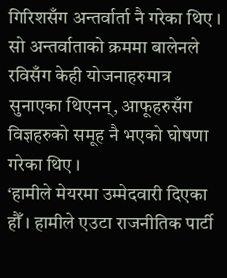गिरिशसँग अन्तर्वार्ता नै गरेका थिए । सो अन्तर्वाताको क्रममा बालेनले रविसँग केही योजनाहरुमात्र सुनाएका थिएनन्, आफूहरुसँग विज्ञहरुको समूह नै भएको घोषणा गरेका थिए ।
‘हामीले मेयरमा उम्मेदवारी दिएका हौँ । हामीले एउटा राजनीतिक पार्टी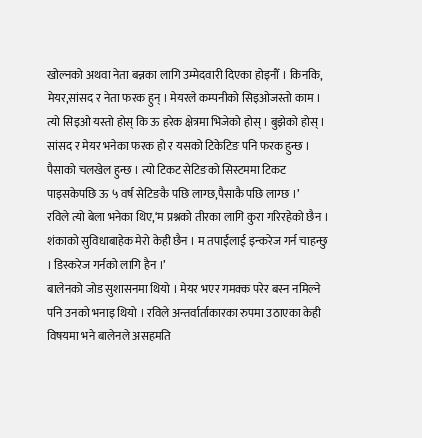खोल्नको अथवा नेता बन्नका लागि उम्मेदवारी दिएका होइनौँ । किनकि, मेयर,सांसद र नेता फरक हुन् । मेयरले कम्पनीको सिइओजस्तो काम । त्यो सिइओ यस्तो होस् कि ऊ हरेक क्षेत्रमा भिजेको होस् । बुझेको होस् । सांसद र मेयर भनेका फरक हो र यसको टिकेटिङ पनि फरक हुन्छ । पैसाको चलखेल हुन्छ । त्यो टिकट सेटिङको सिस्टममा टिकट पाइसकेपछि ऊ ५ वर्ष सेटिङकै पछि लाग्छ,पैसाकै पछि लाग्छ ।’
रविले त्यो बेला भनेका थिए,‘म प्रश्नको तीरका लागि कुरा गरिरहेको छैन । शंकाको सुविधाबाहेक मेरो केही छैन । म तपाईंलाई इन्करेज गर्न चाहन्छु । डिस्करेज गर्नको लागि हैन ।’
बालेनको जोड सुशासनमा थियो । मेयर भएर गमक्क परेर बस्न नमिल्ने पनि उनको भनाइ थियो । रविले अन्तर्वार्ताकारका रुपमा उठाएका केही विषयमा भने बालेनले असहमति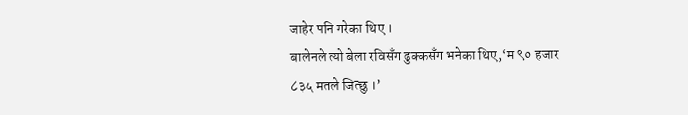जाहेर पनि गरेका थिए ।
बालेनले त्यो बेला रविसँग ढुक्कसँग भनेका थिए,‘म ९० हजार ८३५ मतले जित्छु ।’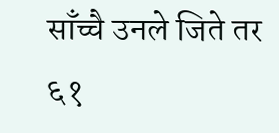साँच्चै उनले जिते तर ६१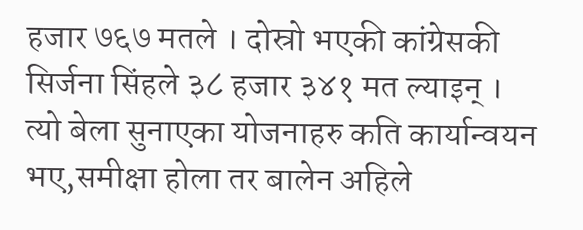हजार ७६७ मतले । दोस्रो भएकी कांग्रेसकी सिर्जना सिंहले ३८ हजार ३४१ मत ल्याइन् ।
त्यो बेला सुनाएका योजनाहरु कति कार्यान्वयन भए,समीक्षा होला तर बालेन अहिले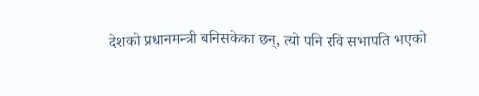देशको प्रधानमन्त्री बनिसकेका छन्, त्यो पनि रवि सभापति भएको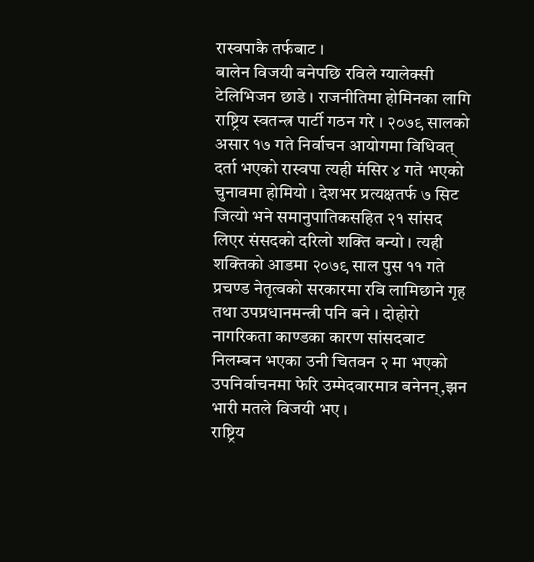रास्वपाकै तर्फबाट ।
बालेन विजयी बनेपछि रविले ग्यालेक्सी टेलिभिजन छाडे । राजनीतिमा होमिनका लागि राष्ट्रिय स्वतन्त्र पार्टी गठन गरे । २०७९ सालको असार १७ गते निर्वाचन आयोगमा विधिवत् दर्ता भएको रास्वपा त्यही मंसिर ४ गते भएको चुनावमा होमियो । देशभर प्रत्यक्षतर्फ ७ सिट जित्यो भने समानुपातिकसहित २१ सांसद लिएर संसदको दरिलो शक्ति बन्यो । त्यही शक्तिको आडमा २०७९ साल पुस ११ गते प्रचण्ड नेतृत्वको सरकारमा रवि लामिछाने गृह तथा उपप्रधानमन्त्री पनि बने । दोहोरो नागरिकता काण्डका कारण सांसदबाट निलम्बन भएका उनी चितवन २ मा भएको उपनिर्वाचनमा फेरि उम्मेदवारमात्र बनेनन्,झन भारी मतले विजयी भए ।
राष्ट्रिय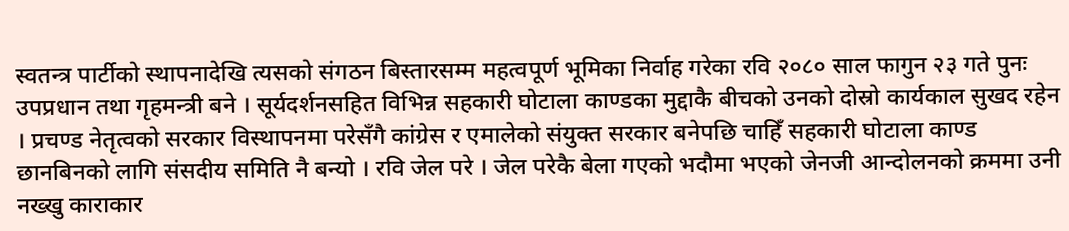स्वतन्त्र पार्टीको स्थापनादेखि त्यसको संगठन बिस्तारसम्म महत्वपूर्ण भूमिका निर्वाह गरेका रवि २०८० साल फागुन २३ गते पुनः उपप्रधान तथा गृहमन्त्री बने । सूर्यदर्शनसहित विभिन्न सहकारी घोटाला काण्डका मुद्दाकै बीचको उनको दोस्रो कार्यकाल सुखद रहेन । प्रचण्ड नेतृत्वको सरकार विस्थापनमा परेसँगै कांग्रेस र एमालेको संयुक्त सरकार बनेपछि चाहिँ सहकारी घोटाला काण्ड छानबिनको लागि संसदीय समिति नै बन्यो । रवि जेल परे । जेल परेकै बेला गएको भदौमा भएको जेनजी आन्दोलनको क्रममा उनी नख्खु काराकार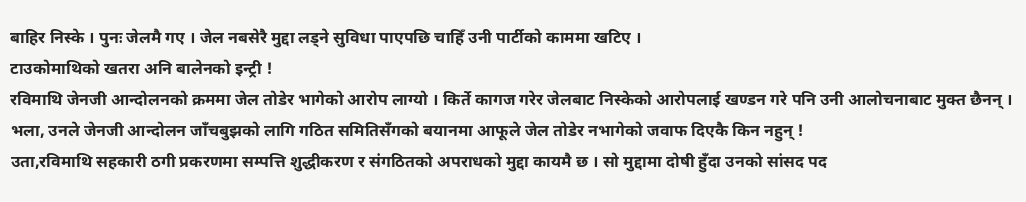बाहिर निस्के । पुनः जेलमै गए । जेल नबसेरै मुद्दा लड्ने सुविधा पाएपछि चाहिँ उनी पार्टीको काममा खटिए ।
टाउकोमाथिको खतरा अनि बालेनको इन्ट्री !
रविमाथि जेनजी आन्दोलनको क्रममा जेल तोडेर भागेको आरोप लाग्यो । किर्ते कागज गरेर जेलबाट निस्केको आरोपलाई खण्डन गरे पनि उनी आलोचनाबाट मुक्त छैनन् । भला, उनले जेनजी आन्दोलन जाँचबुझको लागि गठित समितिसँगको बयानमा आफूले जेल तोडेर नभागेको जवाफ दिएकै किन नहुन् !
उता,रविमाथि सहकारी ठगी प्रकरणमा सम्पत्ति शुद्धीकरण र संगठितको अपराधको मुद्दा कायमै छ । सो मुद्दामा दोषी हुँदा उनको सांसद पद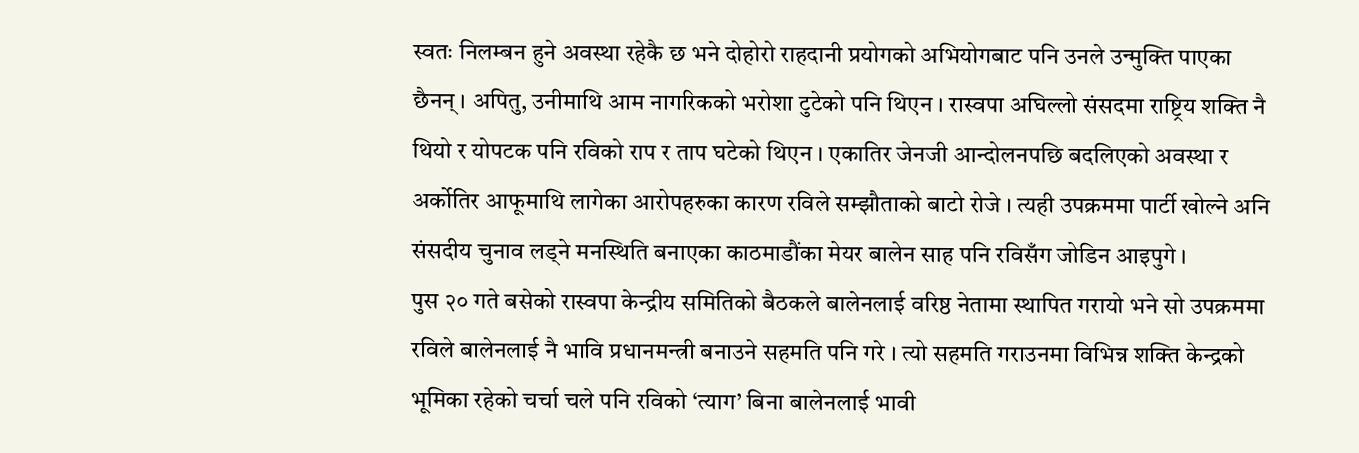स्वतः निलम्बन हुने अवस्था रहेकै छ भने दोहोरो राहदानी प्रयोगको अभियोगबाट पनि उनले उन्मुक्ति पाएका छैनन् । अपितु, उनीमाथि आम नागरिकको भरोशा टुटेको पनि थिएन । रास्वपा अघिल्लो संसदमा राष्ट्रिय शक्ति नै थियो र योपटक पनि रविको राप र ताप घटेको थिएन । एकातिर जेनजी आन्दोलनपछि बदलिएको अवस्था र अर्कोतिर आफूमाथि लागेका आरोपहरुका कारण रविले सम्झौताको बाटो रोजे । त्यही उपक्रममा पार्टी खोल्ने अनि संसदीय चुनाव लड्ने मनस्थिति बनाएका काठमाडौंका मेयर बालेन साह पनि रविसँग जोडिन आइपुगे ।
पुस २० गते बसेको रास्वपा केन्द्रीय समितिको बैठकले बालेनलाई वरिष्ठ नेतामा स्थापित गरायो भने सो उपक्रममा रविले बालेनलाई नै भावि प्रधानमन्त्री बनाउने सहमति पनि गरे । त्यो सहमति गराउनमा विभिन्न शक्ति केन्द्रको भूमिका रहेको चर्चा चले पनि रविको ‘त्याग’ बिना बालेनलाई भावी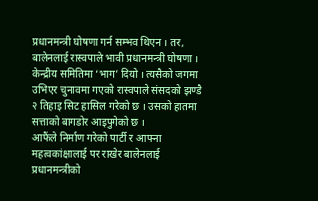प्रधानमन्त्री घोषणा गर्न सम्भव थिएन । तर, बालेनलाई रास्वपाले भावी प्रधानमन्त्री घोषणा । केन्द्रीय समितिमा ‘भाग’ दियो । त्यसैको जगमा उभिएर चुनावमा गएको रास्वपाले संसदको झण्डै २ तिहाइ सिट हासिल गरेको छ । उसको हातमा सत्ताको बागडोर आइपुगेको छ ।
आफैंले निर्माण गरेको पार्टी र आफ्ना महत्वकांक्षालाई पर राखेर बालेनलाई प्रधानमन्त्रीको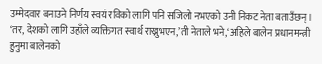उम्मेदवार बनाउने निर्णय स्वयं रविको लागि पनि सजिलो नभएको उनी निकट नेता बताउँछन् ।
‘तर, देशको लागि उहाँले व्यक्तिगत स्वार्थ राख्नुभएन,’ती नेताले भने,‘अहिले बालेन प्रधानमन्त्री हुनुमा बालेनको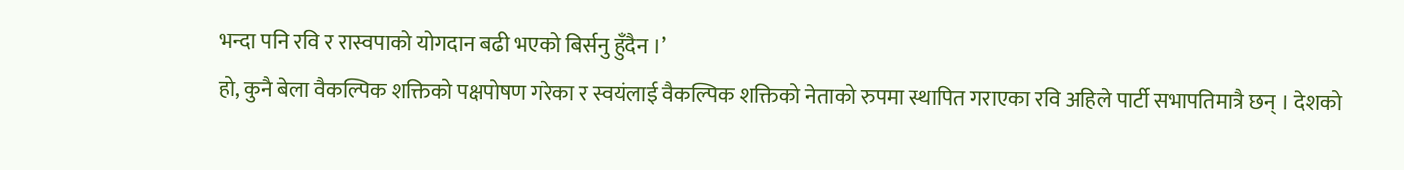भन्दा पनि रवि र रास्वपाको योगदान बढी भएको बिर्सनु हुँदैन ।’
हो, कुनै बेला वैकल्पिक शक्तिको पक्षपोषण गरेका र स्वयंलाई वैकल्पिक शक्तिको नेताको रुपमा स्थापित गराएका रवि अहिले पार्टी सभापतिमात्रै छन् । देशको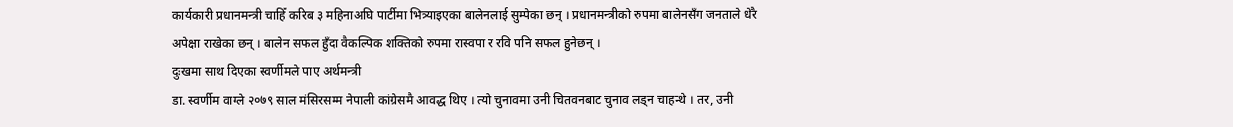कार्यकारी प्रधानमन्त्री चाहिँ करिब ३ महिनाअघि पार्टीमा भित्र्याइएका बालेनलाई सुम्पेका छन् । प्रधानमन्त्रीको रुपमा बालेनसँग जनताले धेरै अपेक्षा राखेका छन् । बालेन सफल हुँदा वैकल्पिक शक्तिको रुपमा रास्वपा र रवि पनि सफल हुनेछन् ।
दुःखमा साथ दिएका स्वर्णीमले पाए अर्थमन्त्री
डा. स्वर्णीम वाग्ले २०७९ साल मंसिरसम्म नेपाली कांग्रेसमै आवद्ध थिए । त्यो चुनावमा उनी चितवनबाट चुनाव लड्न चाहन्थे । तर, उनी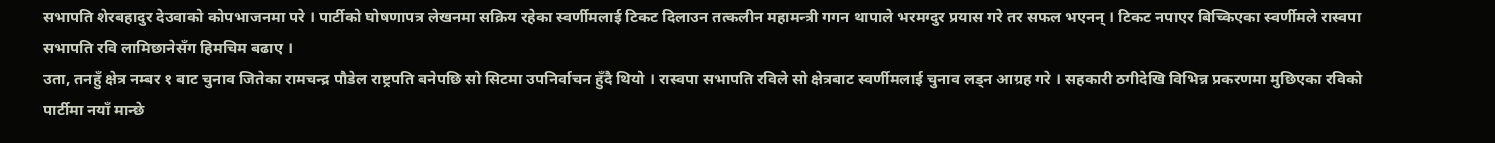सभापति शेरबहादुर देउवाको कोपभाजनमा परे । पार्टीको घोषणापत्र लेखनमा सक्रिय रहेका स्वर्णीमलाई टिकट दिलाउन तत्कलीन महामन्त्री गगन थापाले भरमग्दुर प्रयास गरे तर सफल भएनन् । टिकट नपाएर बिच्किएका स्वर्णीमले रास्वपा सभापति रवि लामिछानेसँग हिमचिम बढाए ।
उता, तनहुँ क्षेत्र नम्बर १ बाट चुनाव जितेका रामचन्द्र पौडेल राष्ट्रपति बनेपछि सो सिटमा उपनिर्वाचन हुँदै थियो । रास्वपा सभापति रविले सो क्षेत्रबाट स्वर्णीमलाई चुनाव लड्न आग्रह गरे । सहकारी ठगीदेखि विभिन्न प्रकरणमा मुछिएका रविको पार्टीमा नयाँ मान्छे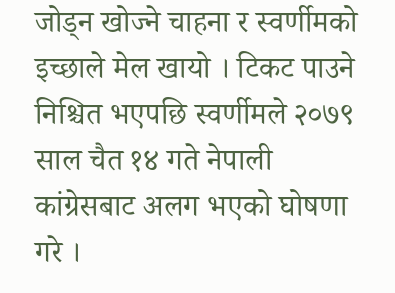जोड्न खोज्ने चाहना र स्वर्णीमको इच्छाले मेल खायो । टिकट पाउने निश्चित भएपछि स्वर्णीमले २०७९ साल चैत १४ गते नेपाली कांग्रेसबाट अलग भएको घोषणा गरे ।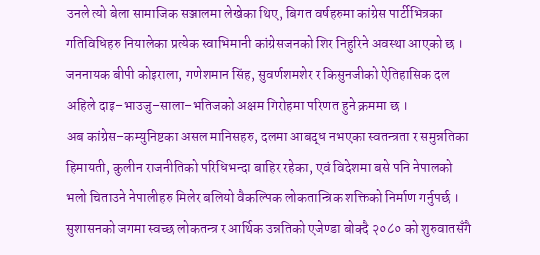उनले त्यो बेला सामाजिक सञ्जालमा लेखेका थिए, बिगत वर्षहरुमा कांग्रेस पार्टीभित्रका गतिविधिहरु नियालेका प्रत्येक स्वाभिमानी कांग्रेसजनको शिर निहुरिने अवस्था आएको छ । जननायक बीपी कोइराला, गणेशमान सिंह, सुवर्णशमशेर र किसुनजीको ऐतिहासिक दल अहिले दाइ–भाउजु–साला–भतिजको अक्षम गिरोहमा परिणत हुने क्रममा छ ।
अब कांग्रेस–कम्युनिष्टका असल मानिसहरु, दलमा आबद्ध नभएका स्वतन्त्रता र समुन्नतिका हिमायती, कुलीन राजनीतिको परिधिभन्दा बाहिर रहेका, एवं विदेशमा बसे पनि नेपालको भलो चिताउने नेपालीहरु मिलेर बलियो वैकल्पिक लोकतान्त्रिक शक्तिको निर्माण गर्नुपर्छ । सुशासनको जगमा स्वच्छ लोकतन्त्र र आर्थिक उन्नतिको एजेण्डा बोक्दै २०८० को शुरुवातसँगै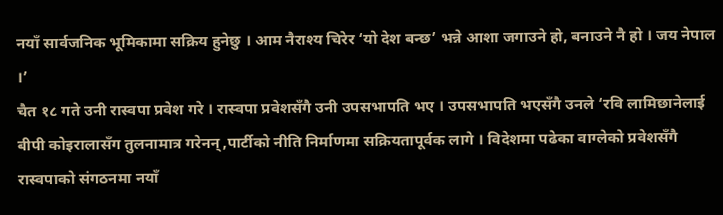नयाँ सार्वजनिक भूमिकामा सक्रिय हुनेछु । आम नैराश्य चिरेर ‘यो देश बन्छ’ भन्ने आशा जगाउने हो, बनाउने नै हो । जय नेपाल ।’
चैत १८ गते उनी रास्वपा प्रवेश गरे । रास्वपा प्रवेशसँगै उनी उपसभापति भए । उपसभापति भएसँगै उनले ‘रवि लामिछानेलाई बीपी कोइरालासँग तुलनामात्र गरेनन्,पार्टीको नीति निर्माणमा सक्रियतापूर्वक लागे । विदेशमा पढेका वाग्लेको प्रवेशसँगै रास्वपाको संगठनमा नयाँ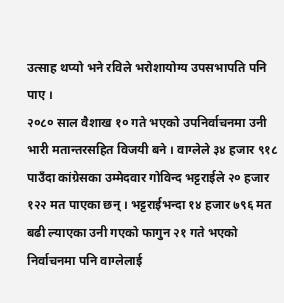उत्साह थप्यो भने रविले भरोशायोग्य उपसभापति पनि पाए ।
२०८० साल वैशाख १० गते भएको उपनिर्वाचनमा उनी भारी मतान्तरसहित विजयी बने । वाग्लेले ३४ हजार ९१८ पाउँदा कांग्रेसका उम्मेदवार गोविन्द भट्टराईले २० हजार १२२ मत पाएका छन् । भट्टराईभन्दा १४ हजार ७९६ मत बढी ल्याएका उनी गएको फागुन २१ गते भएको निर्वाचनमा पनि वाग्लेलाई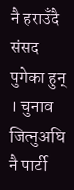नै हराउँदै संसद पुगेका हुन् । चुनाव जित्नुअघि नै पार्टी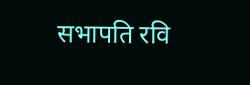सभापति रवि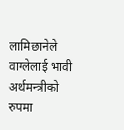लामिछानेले वाग्लेलाई भावी अर्थमन्त्रीको रुपमा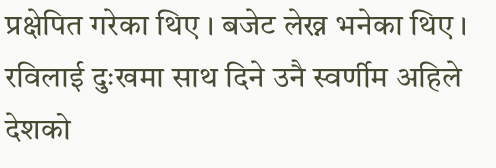प्रक्षेपित गरेका थिए । बजेट लेख्न भनेका थिए । रविलाई दुःखमा साथ दिने उनै स्वर्णीम अहिले देशको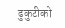ढुकुटीको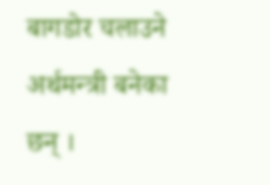बागडोर चलाउने अर्थमन्त्री बनेका छन् ।